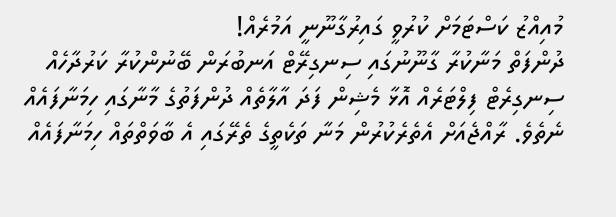މުއިއްޒު ކަސްޓަމަށް ކުރުވީ ގައިރުގާނޫނީ އަމުރެއް!
ދުންފަތް މަނާކުރާ ގާނޫނުގައި ސިނގިރޭޓް އަނބުރަން ބޭނުންކުރާ ކަރުދާހެއް ސިނގިރެޓް ފިލްޓަރެއް އޮޅާ މެޝިން ފަދަ އާލާތެއް ދުންފަތުގެ މާނާގައި ހިމަނާފައެއް ނެތެވެ. ރާއްޖެއަށް އެތެރެކުރުން މަނާ ތަކެތީގެ ތެރޭގައި އެ ބާވަތްތައް ހިމަނާފައެއް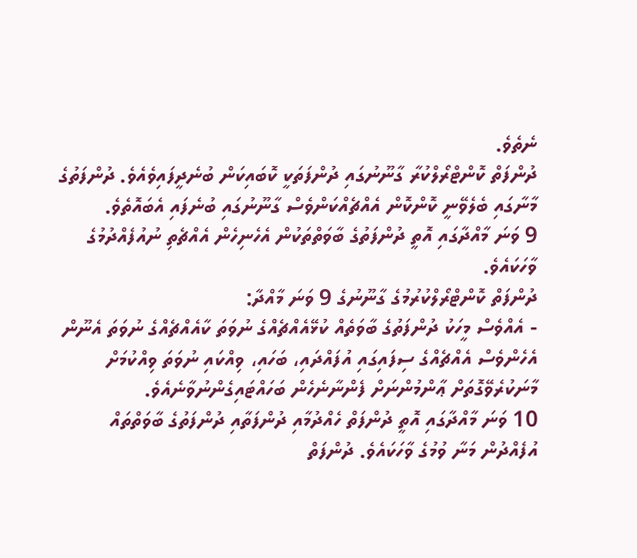ނެތެވެ.
ދުންފަތް ކޮންޓްރޯލްކުރާ ގާނޫނުގައި ދުންފަތަކީ ކޮބައިކަން ބުނެދީފައިވެއެވެ. ދުންފަތުގެ މާނާގައި ބެލެވޭނީ ކޮންކޮން އެއްޗެއްކަންވެސް ގާނޫނުގައި ބުނެފައި އެބައޮތެވެ.
9 ވަނަ މާއްދާގައި އޮތީ ދުންފަތުގެ ބާވަތްތަކުން އެހެނިހެން އެއްޗެތި ނުއުފެއްދުމުގެ ވާހަކައެވެ.
ދުންފަތް ކޮންޓްރޯލްކުރުމުގެ ގާނޫނުގެ 9 ވަނަ މާއްދާ:
- އެއްވެސް މީހަކު ދުންފަތުގެ ބާވަތެއް ކުޅޭއެއްޗެއްގެ ނުވަތަ ކާއެއްޗެއްގެ ނުވަތަ އެނޫން އެހެންވެސް އެއްޗެއްގެ ސިފައިގައި އުފައްދައި، ބަހައި، ވިއްކައި ނުވަތަ ވިއްކުމަށް މާނަކުރެވޭގޮތަށް ޢާންމުންނަށް ފެންނާނެހެން ބަހައްޓައިގެންނުވާނެއެވެ.
10 ވަނަ މާއްދާގައި އޮތީ ދުންފަތް ހެއްދުމާއި ދުންފަތާއި ދުންފަތުގެ ބާވަތްތައް އުފެއްދުން މަނާ ވުމުގެ ވާހަކައެވެ. ދުންފަތް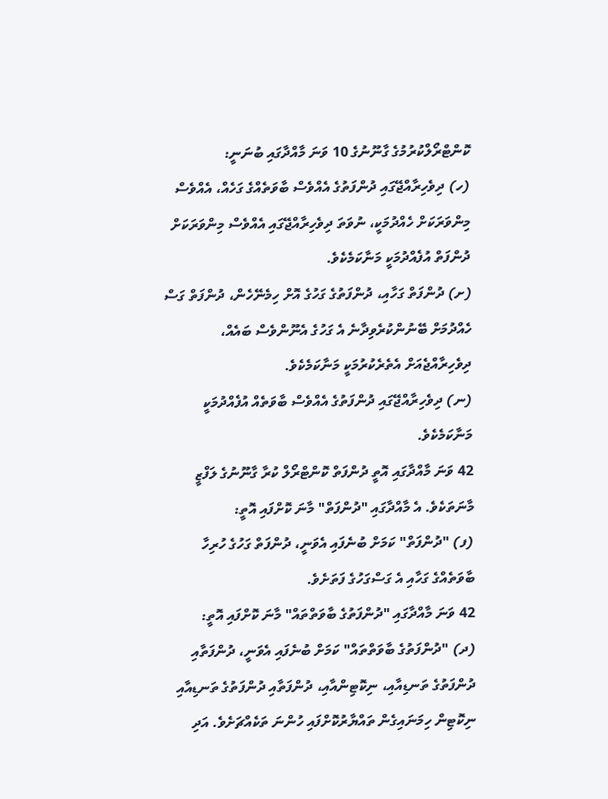ކޮންޓްރޯލްކުރުމުގެ ގާނޫނުގެ 10 ވަނަ މާއްދާގައި ބުނަނީ:
(ހ) ދިވެހިރާއްޖޭގައި ދުންފަތުގެ އެއްވެސް ބާވަތެއްގެ ގަހެއް، އެއްވެސް މިންވަރަކަށް ހެއްދުމަކީ، ނުވަތަ ދިވެހިރާއްޖޭގައި އެއްވެސް މިންވަރަކަށް ދުންފަތް އުފެއްދުމަކީ މަނާކަމެކެވެ.
(ށ) ދުންފަތް ގަހާއި، ދުންފަތުގެ ގަހުގެ އޮށް ހިމެނޭހެން، ދުންފަތް ގަސް ހެއްދުމަށް ބޭނުންކުރެވިދާނެ އެ ގަހުގެ އެނޫންވެސް ބައެއް، ދިވެހިރާއްޖެއަށް އެތެރެކުރުމަކީ މަނާކަމެކެވެ.
(ނ) ދިވެހިރާއްޖޭގައި ދުންފަތުގެ އެއްވެސް ބާވަތެއް އުފެއްދުމަކީ މަނާކަމެކެވެ.
42 ވަނަ މާއްދާގައި އޮތީ ދުންފަތް ކޮންޓްރޯލް ކުރާ ގާނޫނުގެ ލަފްޒީ މާނަތަކެވެ. އެ މާއްދާގައި "ދުންފަތް" މާނަ ކޮށްފައި އޮތީ:
(ފ) "ދުންފަތް" ކަމަށް ބުނެފައި އެވަނީ، ދުންފަތް ގަހުގެ ހުރިހާ ބާވަތެއްގެ ގަހާއި އެ ގަސްގަހުގެ ފަތަށެވެ.
42 ވަނަ މާއްދާގައި "ދުންފަތުގެ ބާވަތްތައް" މާނަ ކޮށްފައި އޮތީ:
(ދ) "ދުންފަތުގެ ބާވަތްތައް" ކަމަށް ބުނެފައި އެވަނީ، ދުންފަތާއި ދުންފަތުގެ ތަނޑިއާއި، ނިކޮޓިންއާއި، ދުންފަތާއި ދުންފަތުގެ ތަނޑިއާއި ނިކޮޓިން ހިމަނައިގެން ތައްޔާރުކޮށްފައި ހުންނަ ތަކެއްޗަށެވެ. އަދި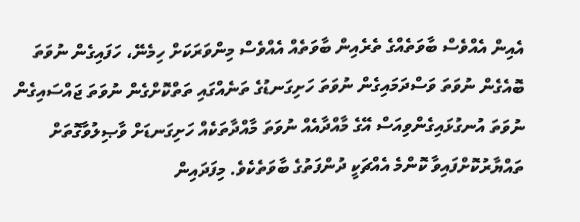އެއިން އެއްވެސް ބާވަތެއްގެ ތެރެއިން ބާވަތެއް އެއްވެސް މިންވަރަކަށް ހިމެނޭ، ހަފައިގެން ނުވަތަ ބޮއެގެން ނުވަތަ ވަސްދަމައިގެން ނުވަތަ ހަށިގަނޑުގެ ތަނެއްގައި ތަތްކޮށްގެން ނުވަތަ ޖައްސައިގެން ނުވަތަ އުނގުޅައިގެންވިއަސް އޭގެ މާއްދާއެއް ނުވަތަ މާއްދާތަކެއް ހަށިގަނޑަށް ވާޞިލުވާގޮތަށް ތައްޔާރުކޮށްފައިވާ ކޮންމެ އެއްޗަކީ ދުންފަތުގެ ބާވަތެކެވެ. މިފަދައިން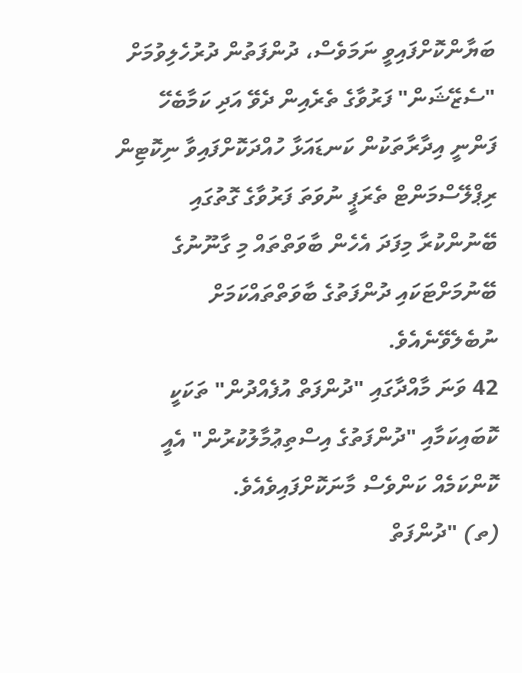ބަޔާންކޮށްފައިވީ ނަމަވެސް، ދުންފަތުން ދުރުހެލިވުމަށް "ސެޒޭޝަން" ފަރުވާގެ ތެރެއިން ދެވޭ އަދި ކަމާބެހޭ ފަންނީ އިދާރާތަކުން ކަނޑައަޅާ ހުއްދަކޮށްފައިވާ ނިކޮޓިން ރިޕްލޭސްމަންޓް ތެރަޕީ ނުވަތަ ފަރުވާގެ ގޮތުގައި ބޭނުންކުރާ މިފަދަ އެހެން ބާވަތްތައް މި ގާނޫނުގެ ބޭނުމަށްޓަކައި ދުންފަތުގެ ބާވަތްތައްކަމަށް ނުބެލެވޭނެއެވެ.
42 ވަނަ މާއްދާގައި "ދުންފަތް އުފެއްދުން" ތަކަކީ ކޮބައިކަމާއި "ދުންފަތުގެ އިސްތިޢުމާލުކުރުން" އެއީ ކޮންކަމެއް ކަންވެސް މާނަކޮށްފައިވެއެވެ.
(ތ) "ދުންފަތް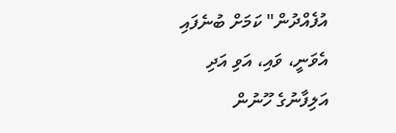އުފެއްދުން" ކަމަށް ބުނެފައި އެވަނީ، ވައި، އަވި އަދި އަލިފާނުގެ ހޫނުން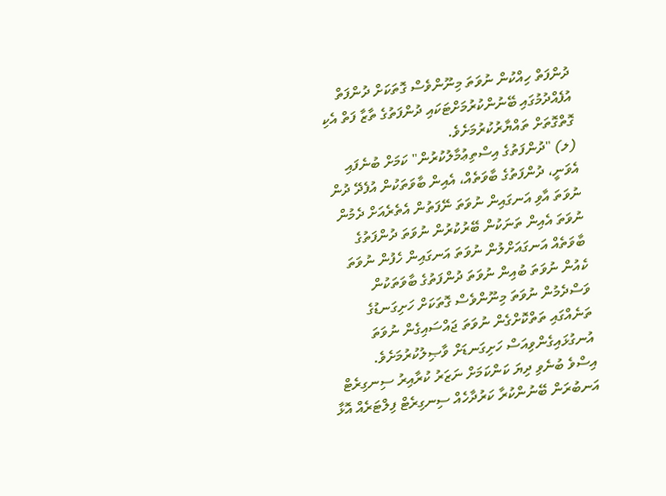ދުންފަތް ހިއްކުން ނުވަތަ މިނޫންވެސް ގޮތަކަށް ދުންފަތް އުފެއްދުމުގައި ބޭނުންކުރުމަށްޓަކައި ދުންފަތުގެ ތާޒާ ފަތް އެކި ގޮތްގޮތަށް ތައްޔާރުކުރުމަށެވެ.
(ލ) "ދުންފަތުގެ އިސްތިޢުމާލުކުރުން" ކަމަށް ބުނެފައި އެވަނީ، ދުންފަތުގެ ބާވަތެއް، އެއިން ބާވަތަކުން އުފެދޭ ދުން ނުވަތަ އާވި އަނގައިން ނުވަތަ ނޭފަތުން އެތެރެއަށް ދެމުން ނުވަތަ އެއިން ތަނަކުން ބޭރުކުރުން ނުވަތަ ދުންފަތުގެ ބާވަތެއް އަނގައަށްލުން ނުވަތަ އަނގައިން ހެފުން ނުވަތަ ކެއުން ނުވަތަ ބުއިން ނުވަތަ ދުންފަތުގެ ބާވަތަކުން ވަސްދެމުން ނުވަތަ މިނޫންވެސް ގޮތަކަށް ހަށިގަނޑުގެ ތަނެއްގައި ތަތްކޮށްގެން ނުވަތަ ޖައްސައިގެން ނުވަތަ އުނގުޅައިގެންވިއަސް ހަށިގަނޑަށް ވާޞިލުކުރުމަށެވެ.
އިސްވެ ބުނެވި ދިޔަ ކަންކަމަށް ނަޒަރު ކުރާއިރު ސިނގިރެޓް އަނބުރަން ބޭނުންކުރާ ކަރުދާހެއް ސިނގިރެޓް ފިލްޓަރެއް އޮޅާ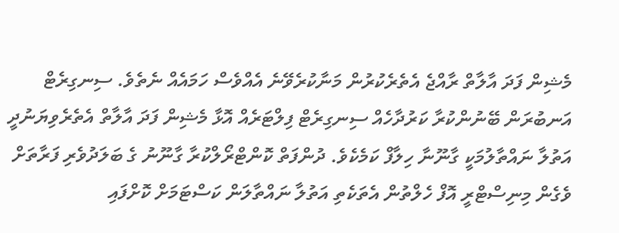މެޝިން ފަދަ އާލާތް ރާއްޖެ އެތެރެކުރުން މަނާކުރެވޭނެ އެއްވެސް ހަމައެއް ނެތެވެ. ސިނގިރެޓް އަނބުރަން ބޭނުންކުރާ ކަރުދާހެއް ސިނގިރެޓް ފިލްޓަރެއް އޮޅާ މެޝިން ފަދަ އާލާތް އެތެރެވިޔަނުދީ އަތުލާ ނައްތާލުމަކީ ގާނޫނާ ހިލާފް ކަމެކެވެ. ދުންފަތް ކޮންޓްރޯލްކުރާ ގާނޫނު ގެ ބަލަދުވެރި ފަރާތަށް ވެގެން މިނިސްޓްރީ އޮފް ހެލްތުން އެތަކެތި އަތުލާ ނައްތާލަން ކަސްޓަމަށް ކޮށްފައި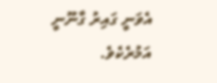އެވަނީ ގައިރު ގާނޫނީ އަމުރެކެވެ.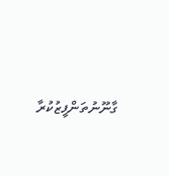ގާނޫނުތަންފީޒުކުރާ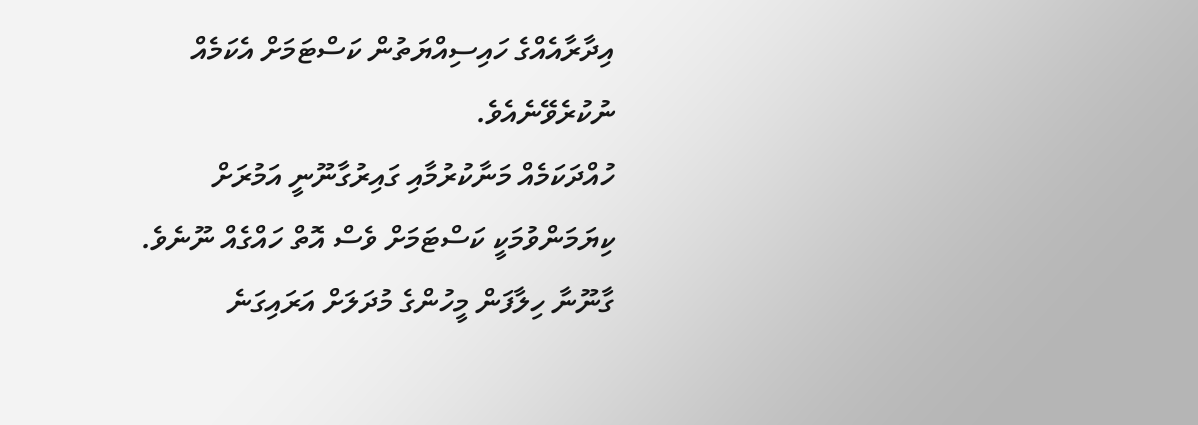އިދާރާއެއްގެ ހައިސިއްޔަތުން ކަސްޓަމަށް އެކަމެއް ނުކުރެވޭނެއެވެ.
ހުއްދަކަމެއް މަނާކުރުމާއި ގައިރުގާނޫނީ އަމުރަށް ކިޔަމަންވުމަކީ ކަސްޓަމަށް ވެސް އޮތް ހައްގެއް ނޫނެވެ. ގާނޫނާ ހިލާފަން މީހުންގެ މުދަލަށް އަރައިގަނެ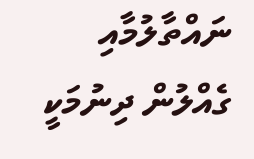ނައްތާލުމާއި ގެއްލުން ދިނުމަކީ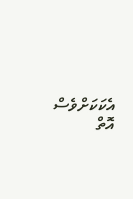އެކަކަށްވެސް އޮތް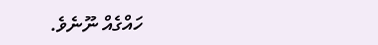ހައްގެއް ނޫނެވެ.